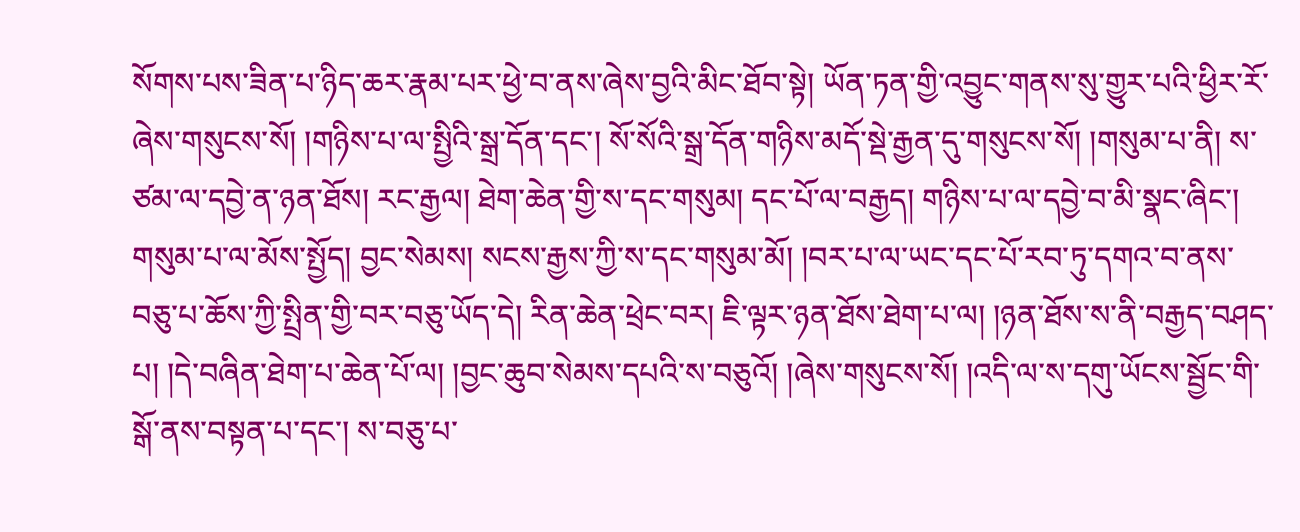སོགས་པས་ཟིན་པ་ཉིད་ཆར་རྣམ་པར་ཕྱེ་བ་ནས་ཞེས་བྱའི་མིང་ཐོབ་སྟེ། ཡོན་ཏན་གྱི་འབྱུང་གནས་སུ་གྱུར་པའི་ཕྱིར་རོ་ཞེས་གསུངས་སོ། །གཉིས་པ་ལ་སྤྱིའི་སྒྲ་དོན་དང་། སོ་སོའི་སྒྲ་དོན་གཉིས་མདོ་སྡེ་རྒྱན་དུ་གསུངས་སོ། །གསུམ་པ་ནི། ས་ཙམ་ལ་དབྱེ་ན་ཉན་ཐོས། རང་རྒྱལ། ཐེག་ཆེན་གྱི་ས་དང་གསུམ། དང་པོ་ལ་བརྒྱད། གཉིས་པ་ལ་དབྱེ་བ་མི་སྣང་ཞིང་། གསུམ་པ་ལ་མོས་སྤྱོད། བྱང་སེམས། སངས་རྒྱས་ཀྱི་ས་དང་གསུམ་མོ། །བར་པ་ལ་ཡང་དང་པོ་རབ་ཏུ་དགའ་བ་ནས་བཅུ་པ་ཆོས་ཀྱི་སྤྲིན་གྱི་བར་བཅུ་ཡོད་དེ། རིན་ཆེན་ཕྲེང་བར། ཇི་ལྟར་ཉན་ཐོས་ཐེག་པ་ལ། །ཉན་ཐོས་ས་ནི་བརྒྱད་བཤད་པ། །དེ་བཞིན་ཐེག་པ་ཆེན་པོ་ལ། །བྱང་ཆུབ་སེམས་དཔའི་ས་བཅུའོ། །ཞེས་གསུངས་སོ། །འདི་ལ་ས་དགུ་ཡོངས་སྦྱོང་གི་སྒོ་ནས་བསྟན་པ་དང་། ས་བཅུ་པ་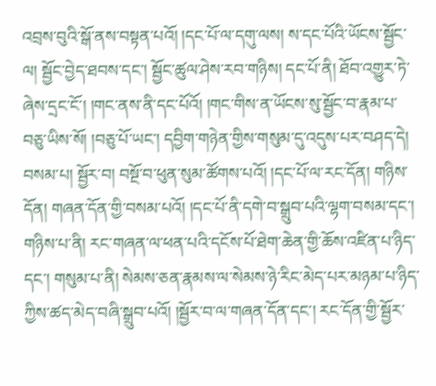འབྲས་བུའི་སྒོ་ནས་བསྟན་པའོ། །དང་པོ་ལ་དགུ་ལས། ས་དང་པོའི་ཡོངས་སྦྱོང་ལ། སྦྱོང་བྱེད་ཐབས་དང་། སྦྱོང་ཚུལ་ཤེས་རབ་གཉིས། དང་པོ་ནི། ཐོབ་འགྱུར་ཏེ་ཞེས་དྲང་ངོ་། །གང་ནས་ནི་དང་པོའོ། །གང་གིས་ན་ཡོངས་སུ་སྦྱོང་བ་རྣམ་པ་བཅུ་ཡིས་སོ། །བཅུ་པོ་ཡང་། དབྱིག་གཉེན་གྱིས་གསུམ་དུ་འདུས་པར་བཤད་དེ། བསམ་པ། སྦྱོར་བ། བསྔོ་བ་ཕུན་སུམ་ཚོགས་པའོ། །དང་པོ་ལ་རང་དོན། གཉིས་དོན། གཞན་དོན་གྱི་བསམ་པའོ། །དང་པོ་ནི་དགེ་བ་སྒྲུབ་པའི་ལྷག་བསམ་དང་། གཉིས་པ་ནི། རང་གཞན་ལ་ཕན་པའི་དངོས་པོ་ཐེག་ཆེན་གྱི་ཆོས་འཛིན་པ་ཉིད་དང་། གསུམ་པ་ནི། སེམས་ཅན་རྣམས་ལ་སེམས་ཉེ་རིང་མེད་པར་མཉམ་པ་ཉིད་ཀྱིས་ཚད་མེད་བཞི་སྒྲུབ་པའོ། །སྦྱོར་བ་ལ་གཞན་དོན་དང་། རང་དོན་གྱི་སྦྱོར་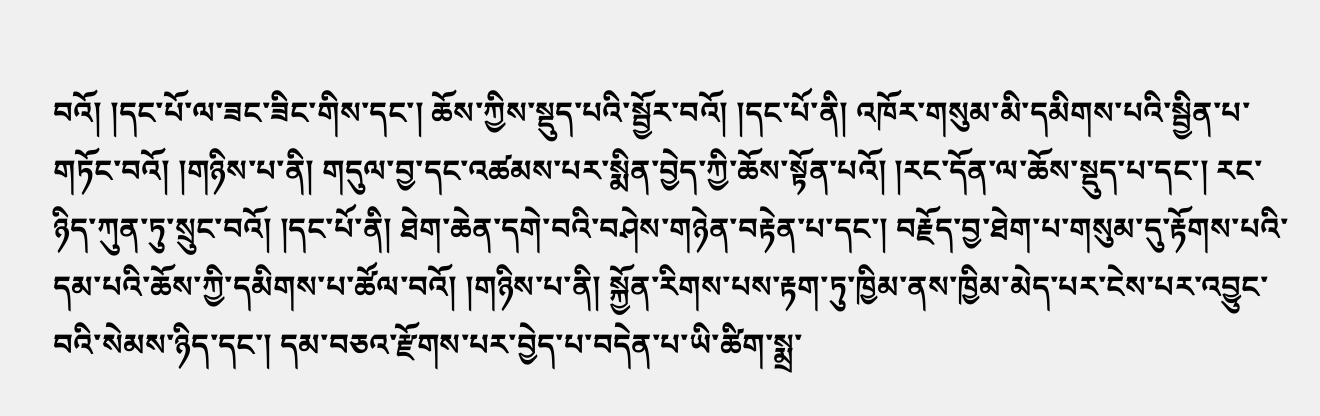བའོ། །དང་པོ་ལ་ཟང་ཟིང་གིས་དང་། ཆོས་ཀྱིས་སྡུད་པའི་སྦྱོར་བའོ། །དང་པོ་ནི། འཁོར་གསུམ་མི་དམིགས་པའི་སྦྱིན་པ་གཏོང་བའོ། །གཉིས་པ་ནི། གདུལ་བྱ་དང་འཚམས་པར་སྨིན་བྱེད་ཀྱི་ཆོས་སྟོན་པའོ། །རང་དོན་ལ་ཆོས་སྡུད་པ་དང་། རང་ཉིད་ཀུན་ཏུ་སྲུང་བའོ། །དང་པོ་ནི། ཐེག་ཆེན་དགེ་བའི་བཤེས་གཉེན་བརྟེན་པ་དང་། བརྗོད་བྱ་ཐེག་པ་གསུམ་དུ་རྟོགས་པའི་དམ་པའི་ཆོས་ཀྱི་དམིགས་པ་ཚོལ་བའོ། །གཉིས་པ་ནི། སྐྱོན་རིགས་པས་རྟག་ཏུ་ཁྱིམ་ནས་ཁྱིམ་མེད་པར་ངེས་པར་འབྱུང་བའི་སེམས་ཉིད་དང་། དམ་བཅའ་རྫོགས་པར་བྱེད་པ་བདེན་པ་ཡི་ཚིག་སྨྲ་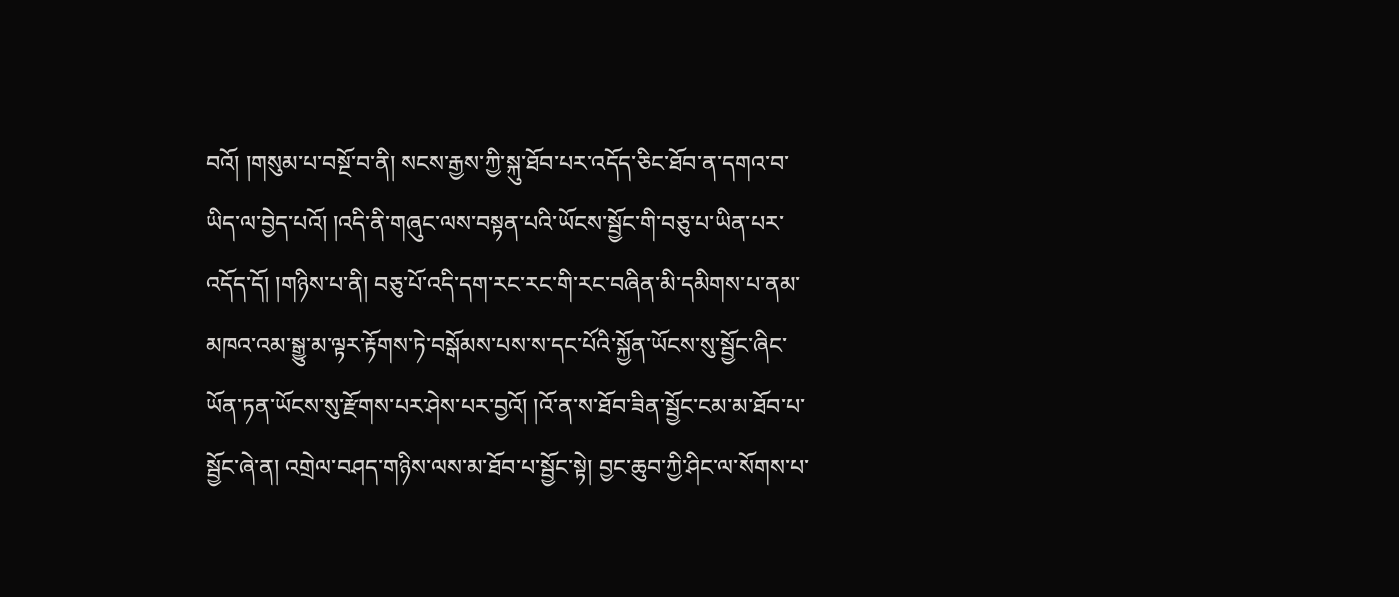བའོ། །གསུམ་པ་བསྔོ་བ་ནི། སངས་རྒྱས་ཀྱི་སྐུ་ཐོབ་པར་འདོད་ཅིང་ཐོབ་ན་དགའ་བ་ཡིད་ལ་བྱེད་པའོ། །འདི་ནི་གཞུང་ལས་བསྟན་པའི་ཡོངས་སྦྱོང་གི་བཅུ་པ་ཡིན་པར་འདོད་དོ། །གཉིས་པ་ནི། བཅུ་པོ་འདི་དག་རང་རང་གི་རང་བཞིན་མི་དམིགས་པ་ནམ་མཁའ་འམ་སྒྱུ་མ་ལྟར་རྟོགས་ཏེ་བསྒོམས་པས་ས་དང་པོའི་སྐྱོན་ཡོངས་སུ་སྦྱོང་ཞིང་ཡོན་ཏན་ཡོངས་སུ་རྫོགས་པར་ཤེས་པར་བྱའོ། །འོ་ན་ས་ཐོབ་ཟིན་སྦྱོང་ངམ་མ་ཐོབ་པ་སྦྱོང་ཞེ་ན། འགྲེལ་བཤད་གཉིས་ལས་མ་ཐོབ་པ་སྦྱོང་སྟེ། བྱང་ཆུབ་ཀྱི་ཤིང་ལ་སོགས་པ་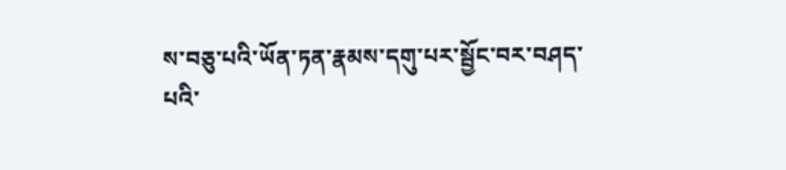ས་བཅུ་པའི་ཡོན་ཏན་རྣམས་དགུ་པར་སྦྱོང་བར་བཤད་པའི་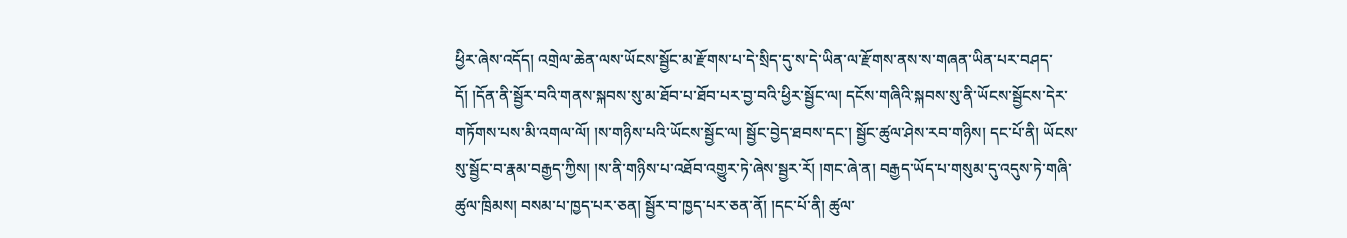ཕྱིར་ཞེས་འདོད། འགྲེལ་ཆེན་ལས་ཡོངས་སྦྱོང་མ་རྫོགས་པ་དེ་སྲིད་དུ་ས་དེ་ཡིན་ལ་རྫོགས་ནས་ས་གཞན་ཡིན་པར་བཤད་དོ། །དོན་ནི་སྦྱོར་བའི་གནས་སྐབས་སུ་མ་ཐོབ་པ་ཐོབ་པར་བྱ་བའི་ཕྱིར་སྦྱོང་ལ། དངོས་གཞིའི་སྐབས་སུ་ནི་ཡོངས་སྦྱོངས་དེར་གཏོགས་པས་མི་འགལ་ལོ། །ས་གཉིས་པའི་ཡོངས་སྦྱོང་ལ། སྦྱོང་བྱེད་ཐབས་དང་། སྦྱོང་ཚུལ་ཤེས་རབ་གཉིས། དང་པོ་ནི། ཡོངས་སུ་སྦྱོང་བ་རྣམ་བརྒྱད་ཀྱིས། །ས་ནི་གཉིས་པ་འཐོབ་འགྱུར་ཏེ་ཞེས་སྦྱར་རོ། །གང་ཞེ་ན། བརྒྱད་ཡོད་པ་གསུམ་དུ་འདུས་ཏེ་གཞི་ཚུལ་ཁྲིམས། བསམ་པ་ཁྱད་པར་ཅན། སྦྱོར་བ་ཁྱད་པར་ཅན་ནོ། །དང་པོ་ནི། ཚུལ་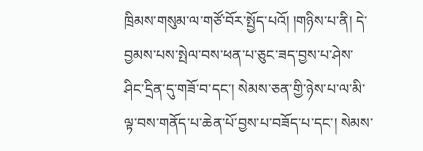ཁྲིམས་གསུམ་ལ་གཙོ་བོར་སྤྱོད་པའོ། །གཉིས་པ་ནི། དེ་བྱམས་པས་སྤེལ་བས་ཕན་པ་ཅུང་ཟད་བྱས་པ་ཤེས་ཤིང་དྲིན་དུ་གཟོ་བ་དང་། སེམས་ཅན་གྱི་ཉེས་པ་ལ་མི་ལྟ་བས་གནོད་པ་ཆེན་པོ་བྱས་པ་བཟོད་པ་དང་། སེམས་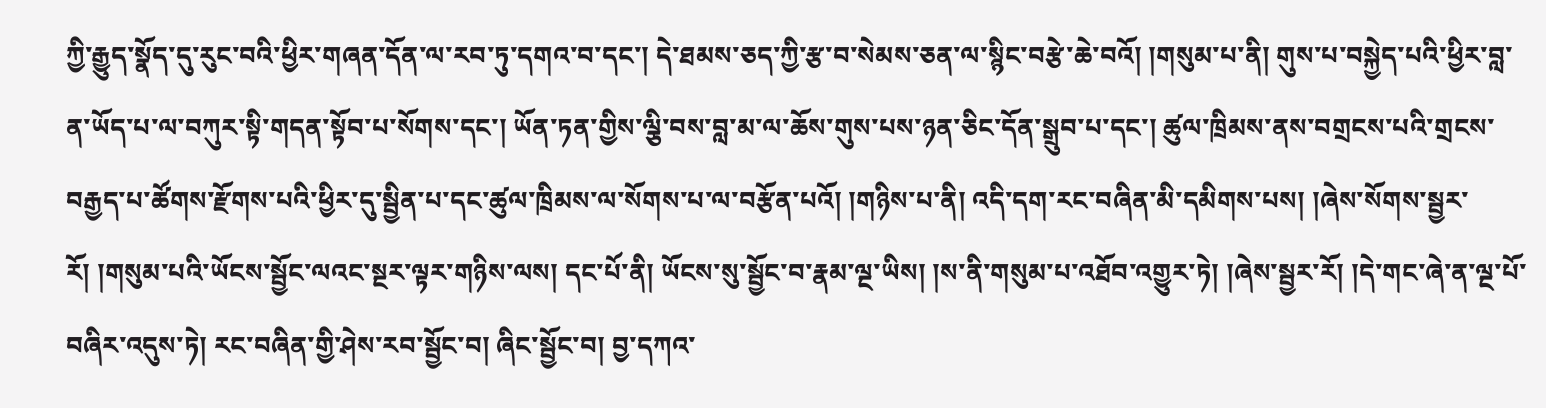ཀྱི་རྒྱུད་སྣོད་དུ་རུང་བའི་ཕྱིར་གཞན་དོན་ལ་རབ་ཏུ་དགའ་བ་དང་། དེ་ཐམས་ཅད་ཀྱི་རྩ་བ་སེམས་ཅན་ལ་སྙིང་བརྩེ་ཆེ་བའོ། །གསུམ་པ་ནི། གུས་པ་བསྐྱེད་པའི་ཕྱིར་བླ་ན་ཡོད་པ་ལ་བཀུར་སྟི་གདན་སྟོབ་པ་སོགས་དང་། ཡོན་ཏན་གྱིས་ལྕི་བས་བླ་མ་ལ་ཆོས་གུས་པས་ཉན་ཅིང་དོན་སྒྲུབ་པ་དང་། ཚུལ་ཁྲིམས་ནས་བགྲངས་པའི་གྲངས་བརྒྱད་པ་ཚོགས་རྫོགས་པའི་ཕྱིར་དུ་སྦྱིན་པ་དང་ཚུལ་ཁྲིམས་ལ་སོགས་པ་ལ་བརྩོན་པའོ། །གཉིས་པ་ནི། འདི་དག་རང་བཞིན་མི་དམིགས་པས། །ཞེས་སོགས་སྦྱར་རོ། །གསུམ་པའི་ཡོངས་སྦྱོང་ལའང་སྔར་ལྟར་གཉིས་ལས། དང་པོ་ནི། ཡོངས་སུ་སྦྱོང་བ་རྣམ་ལྔ་ཡིས། །ས་ནི་གསུམ་པ་འཐོབ་འགྱུར་ཏེ། །ཞེས་སྦྱར་རོ། །དེ་གང་ཞེ་ན་ལྔ་པོ་བཞིར་འདུས་ཏེ། རང་བཞིན་གྱི་ཤེས་རབ་སྦྱོང་བ། ཞིང་སྦྱོང་བ། བྱ་དཀའ་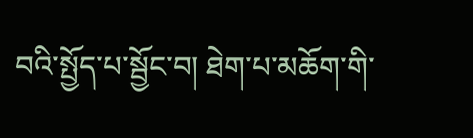བའི་སྤྱོད་པ་སྦྱོང་བ། ཐེག་པ་མཆོག་གི་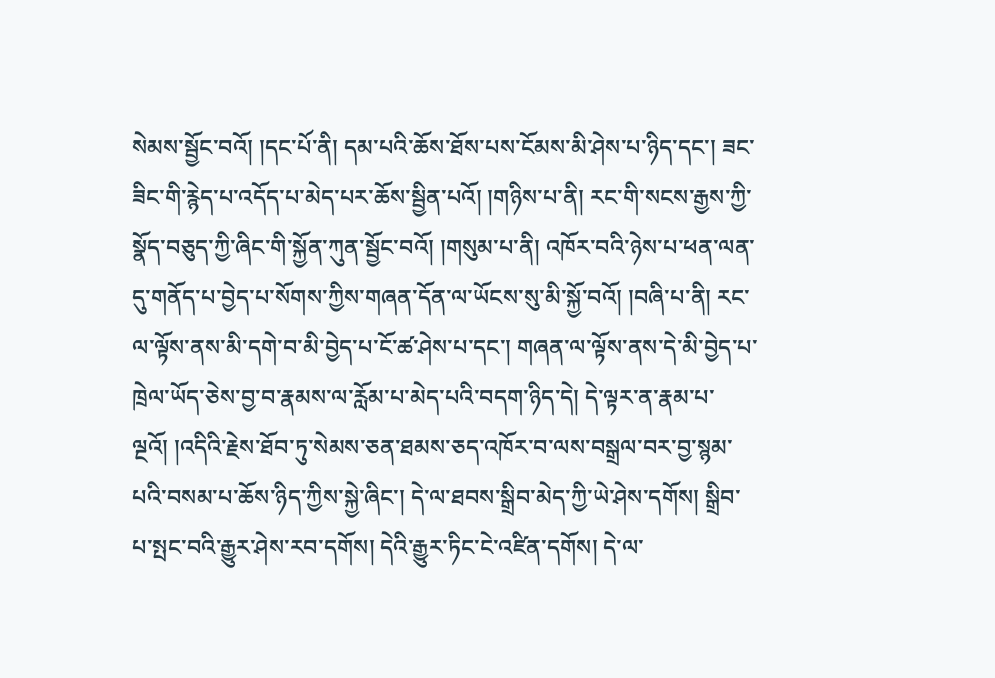སེམས་སྦྱོང་བའོ། །དང་པོ་ནི། དམ་པའི་ཆོས་ཐོས་པས་ངོམས་མི་ཤེས་པ་ཉིད་དང་། ཟང་ཟིང་གི་རྙེད་པ་འདོད་པ་མེད་པར་ཆོས་སྦྱིན་པའོ། །གཉིས་པ་ནི། རང་གི་སངས་རྒྱས་ཀྱི་སྣོད་བཅུད་ཀྱི་ཞིང་གི་སྐྱོན་ཀུན་སྦྱོང་བའོ། །གསུམ་པ་ནི། འཁོར་བའི་ཉེས་པ་ཕན་ལན་དུ་གནོད་པ་བྱེད་པ་སོགས་ཀྱིས་གཞན་དོན་ལ་ཡོངས་སུ་མི་སྐྱོ་བའོ། །བཞི་པ་ནི། རང་ལ་ལྟོས་ནས་མི་དགེ་བ་མི་བྱེད་པ་ངོ་ཚ་ཤེས་པ་དང་། གཞན་ལ་ལྟོས་ནས་དེ་མི་བྱེད་པ་ཁྲེལ་ཡོད་ཅེས་བྱ་བ་རྣམས་ལ་རློམ་པ་མེད་པའི་བདག་ཉིད་དེ། དེ་ལྟར་ན་རྣམ་པ་ལྔའོ། །འདིའི་རྗེས་ཐོབ་ཏུ་སེམས་ཅན་ཐམས་ཅད་འཁོར་བ་ལས་བསྒྲལ་བར་བྱ་སྙམ་པའི་བསམ་པ་ཆོས་ཉིད་ཀྱིས་སྐྱེ་ཞིང་། དེ་ལ་ཐབས་སྒྲིབ་མེད་ཀྱི་ཡེ་ཤེས་དགོས། སྒྲིབ་པ་སྤང་བའི་རྒྱུར་ཤེས་རབ་དགོས། དེའི་རྒྱུར་ཏིང་ངེ་འཛིན་དགོས། དེ་ལ་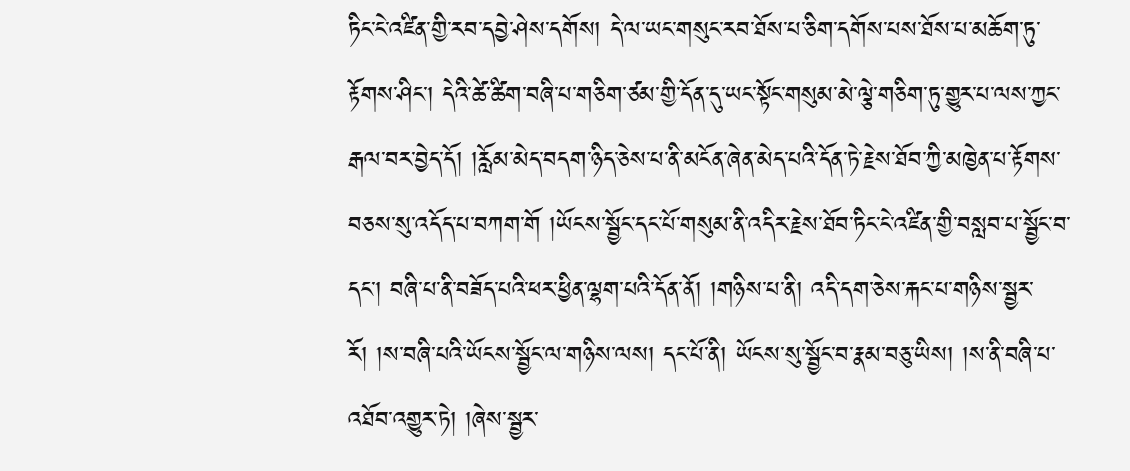ཏིང་ངེ་འཛིན་གྱི་རབ་དབྱེ་ཤེས་དགོས། དེ་ལ་ཡང་གསུང་རབ་ཐོས་པ་ཅིག་དགོས་པས་ཐོས་པ་མཆོག་ཏུ་རྟོགས་ཤིང་། དེའི་ཚེ་ཚིག་བཞི་པ་གཅིག་ཙམ་གྱི་དོན་དུ་ཡང་སྟོང་གསུམ་མེ་ལྕེ་གཅིག་ཏུ་གྱུར་པ་ལས་ཀྱང་རྒལ་བར་བྱེད་དོ། །རློམ་མེད་བདག་ཉིད་ཅེས་པ་ནི་མངོན་ཞེན་མེད་པའི་དོན་ཏེ་རྗེས་ཐོབ་ཀྱི་མཁྱེན་པ་རྟོགས་བཅས་སུ་འདོད་པ་བཀག་གོ །ཡོངས་སྦྱོང་དང་པོ་གསུམ་ནི་འདིར་རྗེས་ཐོབ་ཏིང་ངེ་འཛིན་གྱི་བསླབ་པ་སྦྱོང་བ་དང་། བཞི་པ་ནི་བཟོད་པའི་ཕར་ཕྱིན་ལྷག་པའི་དོན་ནོ། །གཉིས་པ་ནི། འདི་དག་ཅེས་རྐང་པ་གཉིས་སྦྱར་རོ། །ས་བཞི་པའི་ཡོངས་སྦྱོང་ལ་གཉིས་ལས། དང་པོ་ནི། ཡོངས་སུ་སྦྱོང་བ་རྣམ་བཅུ་ཡིས། །ས་ནི་བཞི་པ་འཐོབ་འགྱུར་ཏེ། །ཞེས་སྦྱར་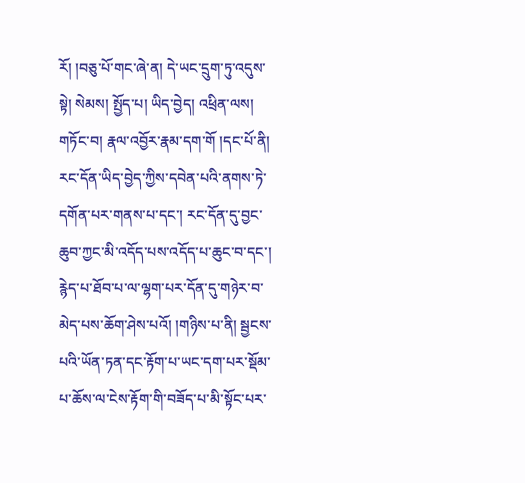རོ། །བཅུ་པོ་གང་ཞེ་ན། དེ་ཡང་དྲུག་ཏུ་འདུས་སྟེ། སེམས། སྤྱོད་པ། ཡིད་བྱེད། འཕྲིན་ལས། གཏོང་བ། རྣལ་འབྱོར་རྣམ་དག་གོ །དང་པོ་ནི། རང་དོན་ཡིད་བྱེད་ཀྱིས་དབེན་པའི་ནགས་ཏེ་དགོན་པར་གནས་པ་དང་། རང་དོན་དུ་བྱང་ཆུབ་ཀྱང་མི་འདོད་པས་འདོད་པ་ཆུང་བ་དང་། རྙེད་པ་ཐོབ་པ་ལ་ལྷག་པར་དོན་དུ་གཉེར་བ་མེད་པས་ཆོག་ཤེས་པའོ། །གཉིས་པ་ནི། སྦྱངས་པའི་ཡོན་ཏན་དང་རྟོག་པ་ཡང་དག་པར་སྡོམ་པ་ཆོས་ལ་ངེས་རྟོག་གི་བཟོད་པ་མི་སྟོང་པར་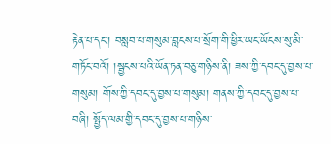རྟེན་པ་དང་། བསླབ་པ་གསུམ་བླངས་པ་སྲོག་གི་ཕྱིར་ཡང་ཡོངས་སུ་མི་གཏོང་བའོ། །སྦྱངས་པའི་ཡོན་ཏན་བཅུ་གཉིས་ནི། ཟས་ཀྱི་དབང་དུ་བྱས་པ་གསུམ། གོས་ཀྱི་དབང་དུ་བྱས་པ་གསུམ། གནས་ཀྱི་དབང་དུ་བྱས་པ་བཞི། སྤྱོད་ལམ་གྱི་དབང་དུ་བྱས་པ་གཉིས་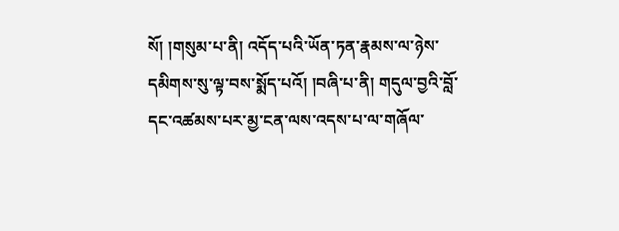སོ། །གསུམ་པ་ནི། འདོད་པའི་ཡོན་ཏན་རྣམས་ལ་ཉེས་དམིགས་སུ་ལྟ་བས་སྨོད་པའོ། །བཞི་པ་ནི། གདུལ་བྱའི་བློ་དང་འཚམས་པར་མྱ་ངན་ལས་འདས་པ་ལ་གཞོལ་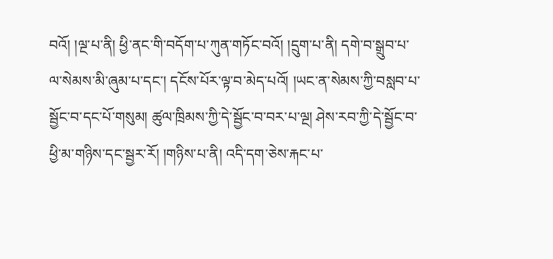བའོ། །ལྔ་པ་ནི། ཕྱི་ནང་གི་བདོག་པ་ཀུན་གཏོང་བའོ། །དྲུག་པ་ནི། དགེ་བ་སྒྲུབ་པ་ལ་སེམས་མི་ཞུམ་པ་དང་། དངོས་པོར་ལྟ་བ་མེད་པའོ། །ཡང་ན་སེམས་ཀྱི་བསླབ་པ་སྦྱོང་བ་དང་པོ་གསུམ། ཚུལ་ཁྲིམས་ཀྱི་དེ་སྦྱོང་བ་བར་པ་ལྔ། ཤེས་རབ་ཀྱི་དེ་སྦྱོང་བ་ཕྱི་མ་གཉིས་དང་སྦྱར་རོ། །གཉིས་པ་ནི། འདི་དག་ཅེས་རྐང་པ་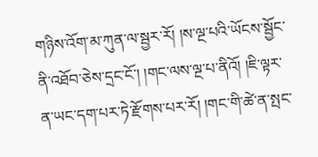གཉིས་འོག་མ་ཀུན་ལ་སྦྱར་རོ། །ས་ལྔ་པའི་ཡོངས་སྦྱོང་ནི་འཐོབ་ཅེས་དྲང་ངོ་། །གང་ལས་ལྔ་པ་ནིའོ། །ཇི་ལྟར་ན་ཡང་དག་པར་ཏེ་རྫོགས་པར་རོ། །གང་གི་ཚེ་ན་སྤང་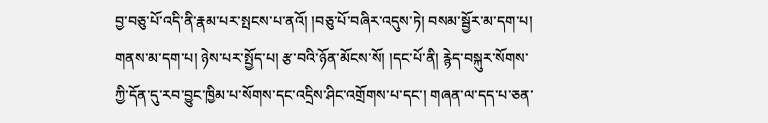བྱ་བཅུ་པོ་འདི་ནི་རྣམ་པར་སྤངས་པ་ནའོ། །བཅུ་པོ་བཞིར་འདུས་ཏེ། བསམ་སྦྱོར་མ་དག་པ། གནས་མ་དག་པ། ཉེས་པར་སྤྱོད་པ། རྩ་བའི་ཉོན་མོངས་སོ། །དང་པོ་ནི། རྙེད་བསྐུར་སོགས་ཀྱི་དོན་དུ་རབ་བྱུང་ཁྱིམ་པ་སོགས་དང་འདྲིས་ཤིང་འགྲོགས་པ་དང་། གཞན་ལ་དད་པ་ཅན་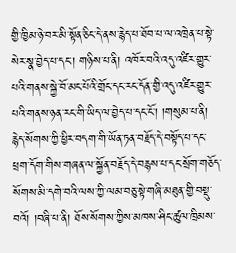གྱི་ཁྱིམ་ཉེ་བར་མི་སྟོན་ཅིང་དེ་ནས་རྙེད་པ་ཐོབ་པ་ལ་འཁྲེན་པ་སྟེ་སེར་སྣ་བྱེད་པ་དང་། གཉིས་པ་ནི། འཁོར་བའི་འདུ་འཛིར་གྱུར་པའི་གནས་སྐྱེ་བོ་མང་པོའི་གྲོང་དང་རང་དོན་གྱི་འདུ་འཛིར་གྱུར་པའི་གནས་ཉན་རང་གི་ཡིད་ལ་བྱེད་པ་དང་ངོ་། །གསུམ་པ་ནི། རྙེད་སོགས་ཀྱི་ཕྱིར་བདག་གི་ཡོན་ཏན་བརྗོད་དེ་བསྟོད་པ་དང་ཕྲག་དོག་གིས་གཞན་ལ་སྐྱོན་བརྗོད་དེ་བརྙས་པ་དང་སྲོག་གཅོད་སོགས་མི་དགེ་བའི་ལས་ཀྱི་ལམ་བཅུ་སྟེ་གཞི་མཐུན་གྱི་བསྡུ་བའོ། །བཞི་པ་ནི། ཐོས་སོགས་ཀྱིས་མཁས་ཤིང་ཚུལ་ཁྲིམས་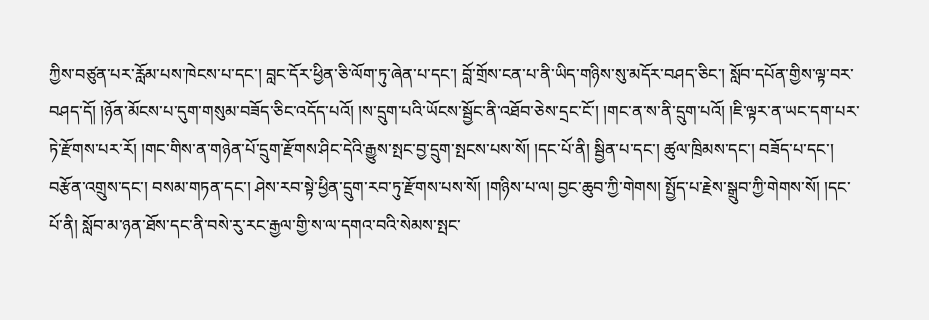ཀྱིས་བཙུན་པར་རློམ་པས་ཁེངས་པ་དང་། བླང་དོར་ཕྱིན་ཅི་ལོག་ཏུ་ཞེན་པ་དང་། བློ་གྲོས་ངན་པ་ནི་ཡིད་གཉིས་སུ་མདོར་བཤད་ཅིང་། སློབ་དཔོན་གྱིས་ལྟ་བར་བཤད་དོ། །ཉོན་མོངས་པ་དུག་གསུམ་བཟོད་ཅིང་འདོད་པའོ། །ས་དྲུག་པའི་ཡོངས་སྦྱོང་ནི་འཐོབ་ཅེས་དྲང་ངོ་། །གང་ན་ས་ནི་དྲུག་པའོ། །ཇི་ལྟར་ན་ཡང་དག་པར་ཏེ་རྫོགས་པར་རོ། །གང་གིས་ན་གཉེན་པོ་དྲུག་རྫོགས་ཤིང་དེའི་རྒྱུས་སྤང་བྱ་དྲུག་སྤངས་པས་སོ། །དང་པོ་ནི། སྦྱིན་པ་དང་། ཚུལ་ཁྲིམས་དང་། བཟོད་པ་དང་། བརྩོན་འགྲུས་དང་། བསམ་གཏན་དང་། ཤེས་རབ་སྟེ་ཕྱིན་དྲུག་རབ་ཏུ་རྫོགས་པས་སོ། །གཉིས་པ་ལ། བྱང་ཆུབ་ཀྱི་གེགས། སྤྱོད་པ་རྗེས་སྒྲུབ་ཀྱི་གེགས་སོ། །དང་པོ་ནི། སློབ་མ་ཉན་ཐོས་དང་ནི་བསེ་རུ་རང་རྒྱལ་གྱི་ས་ལ་དགའ་བའི་སེམས་སྤང་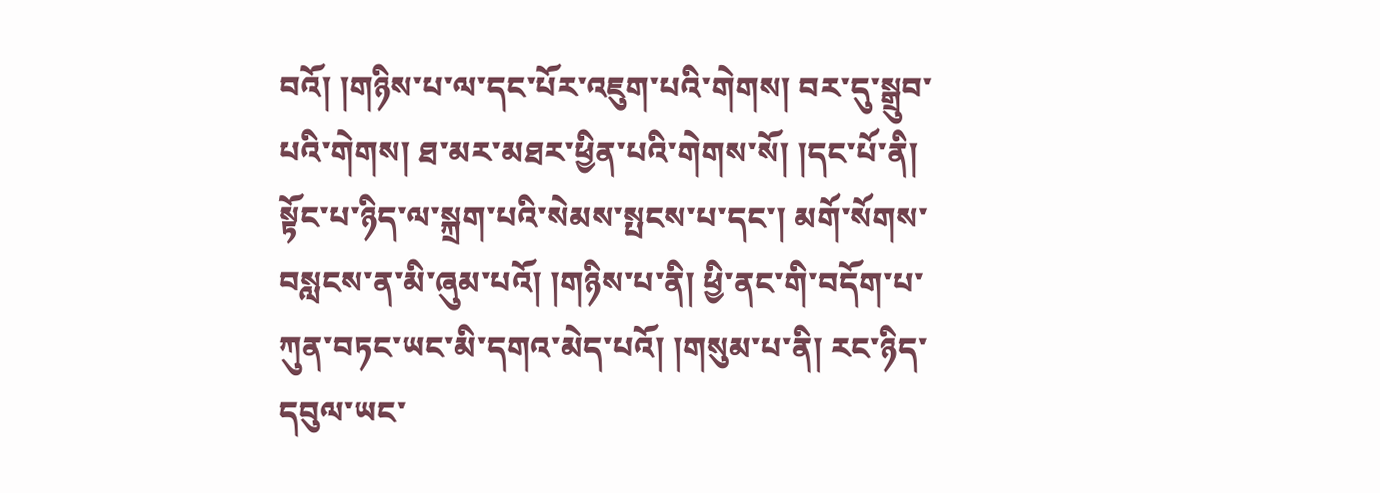བའོ། །གཉིས་པ་ལ་དང་པོར་འཇུག་པའི་གེགས། བར་དུ་སྒྲུབ་པའི་གེགས། ཐ་མར་མཐར་ཕྱིན་པའི་གེགས་སོ། །དང་པོ་ནི། སྟོང་པ་ཉིད་ལ་སྐྲག་པའི་སེམས་སྤངས་པ་དང་། མགོ་སོགས་བསླངས་ན་མི་ཞུམ་པའོ། །གཉིས་པ་ནི། ཕྱི་ནང་གི་བདོག་པ་ཀུན་བཏང་ཡང་མི་དགའ་མེད་པའོ། །གསུམ་པ་ནི། རང་ཉིད་དབུལ་ཡང་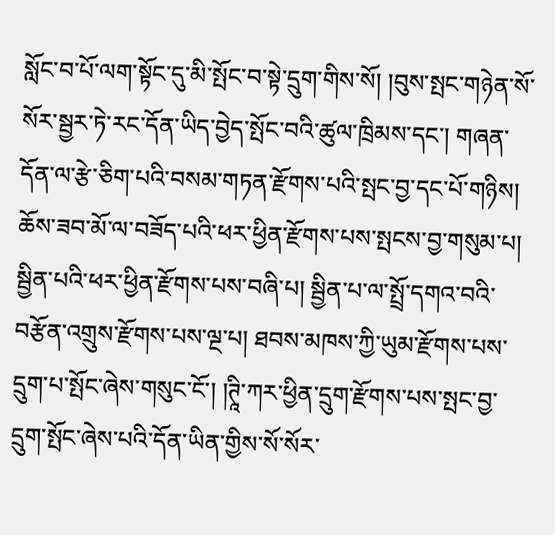སློང་བ་པོ་ལག་སྟོང་དུ་མི་སྤོང་བ་སྟེ་དྲུག་གིས་སོ། །བུས་སྤང་གཉེན་སོ་སོར་སྦྱར་ཏེ་རང་དོན་ཡིད་བྱེད་སྤོང་བའི་ཚུལ་ཁྲིམས་དང་། གཞན་དོན་ལ་རྩེ་ཅིག་པའི་བསམ་གཏན་རྫོགས་པའི་སྤང་བྱ་དང་པོ་གཉིས། ཆོས་ཟབ་མོ་ལ་བཟོད་པའི་ཕར་ཕྱིན་རྫོགས་པས་སྤངས་བྱ་གསུམ་པ། སྦྱིན་པའི་ཕར་ཕྱིན་རྫོགས་པས་བཞི་པ། སྦྱིན་པ་ལ་སྤྲོ་དགའ་བའི་བརྩོན་འགྲུས་རྫོགས་པས་ལྔ་པ། ཐབས་མཁས་ཀྱི་ཡུམ་རྫོགས་པས་དྲུག་པ་སྤོང་ཞེས་གསུང་ངོ་། །ཊཱི་ཀར་ཕྱིན་དྲུག་རྫོགས་པས་སྤང་བྱ་དྲུག་སྤོང་ཞེས་པའི་དོན་ཡིན་གྱིས་སོ་སོར་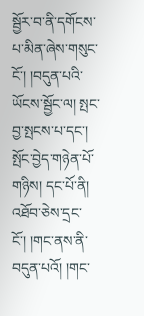སྦྱོར་བ་ནི་དགོངས་པ་མིན་ཞེས་གསུང་ངོ་། །བདུན་པའི་ཡོངས་སྦྱོང་ལ། སྤང་བྱ་སྤངས་པ་དང་། སྤོང་བྱེད་གཉེན་པོ་གཉིས། དང་པོ་ནི། འཐོབ་ཅེས་དྲང་ངོ་། །གང་ནས་ནི་བདུན་པའོ། །གང་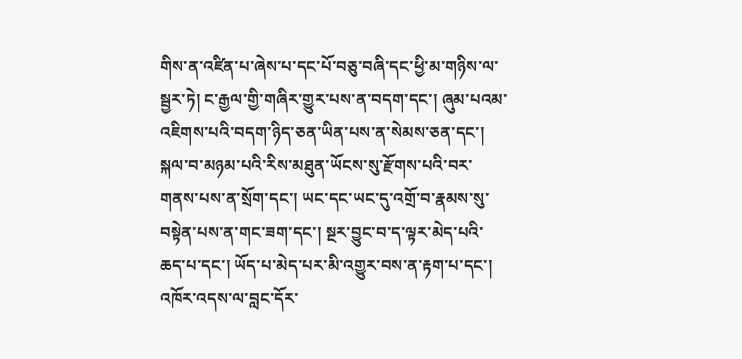གིས་ན་འཛིན་པ་ཞེས་པ་དང་པོ་བཅུ་བཞི་དང་ཕྱི་མ་གཉིས་ལ་སྦྱར་ཏེ། ང་རྒྱལ་གྱི་གཞིར་གྱུར་པས་ན་བདག་དང་། ཞུམ་པའམ་འཇིགས་པའི་བདག་ཉིད་ཅན་ཡིན་པས་ན་སེམས་ཅན་དང་། སྐལ་བ་མཉམ་པའི་རིས་མཐུན་ཡོངས་སུ་རྫོགས་པའི་བར་གནས་པས་ན་སྲོག་དང་། ཡང་དང་ཡང་དུ་འགྲོ་བ་རྣམས་སུ་བསྟེན་པས་ན་གང་ཟག་དང་། སྔར་བྱུང་བ་ད་ལྟར་མེད་པའི་ཆད་པ་དང་། ཡོད་པ་མེད་པར་མི་འགྱུར་བས་ན་རྟག་པ་དང་། འཁོར་འདས་ལ་བླང་དོར་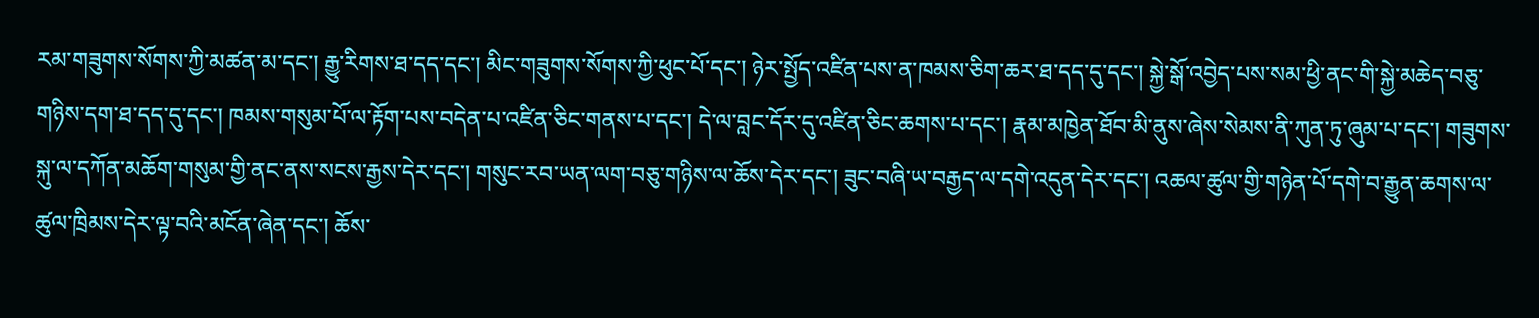རམ་གཟུགས་སོགས་ཀྱི་མཚན་མ་དང་། རྒྱུ་རིགས་ཐ་དད་དང་། མིང་གཟུགས་སོགས་ཀྱི་ཕུང་པོ་དང་། ཉེར་སྤྱོད་འཛིན་པས་ན་ཁམས་ཅིག་ཆར་ཐ་དད་དུ་དང་། སྐྱེ་སྒོ་འབྱེད་པས་སམ་ཕྱི་ནང་གི་སྐྱེ་མཆེད་བཅུ་གཉིས་དག་ཐ་དད་དུ་དང་། ཁམས་གསུམ་པོ་ལ་རྟོག་པས་བདེན་པ་འཛིན་ཅིང་གནས་པ་དང་། དེ་ལ་བླང་དོར་དུ་འཛིན་ཅིང་ཆགས་པ་དང་། རྣམ་མཁྱེན་ཐོབ་མི་ནུས་ཞེས་སེམས་ནི་ཀུན་ཏུ་ཞུམ་པ་དང་། གཟུགས་སྐུ་ལ་དཀོན་མཆོག་གསུམ་གྱི་ནང་ནས་སངས་རྒྱས་དེར་དང་། གསུང་རབ་ཡན་ལག་བཅུ་གཉིས་ལ་ཆོས་དེར་དང་། ཟུང་བཞི་ཡ་བརྒྱད་ལ་དགེ་འདུན་དེར་དང་། འཆལ་ཚུལ་གྱི་གཉེན་པོ་དགེ་བ་རྒྱུན་ཆགས་ལ་ཚུལ་ཁྲིམས་དེར་ལྟ་བའི་མངོན་ཞེན་དང་། ཆོས་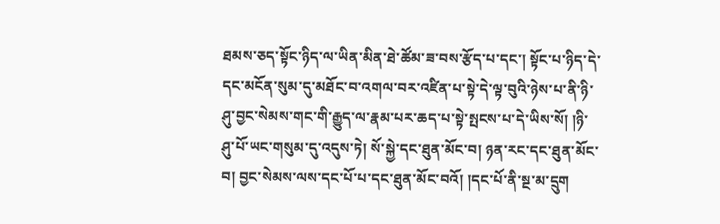ཐམས་ཅད་སྟོང་ཉིད་ལ་ཡིན་མིན་ཐེ་ཚོམ་ཟ་བས་རྩོད་པ་དང་། སྟོང་པ་ཉིད་དེ་དང་མངོན་སུམ་དུ་མཐོང་བ་འགལ་བར་འཛིན་པ་སྟེ་དེ་ལྟ་བུའི་ཉེས་པ་ནི་ཉི་ཤུ་བྱང་སེམས་གང་གི་རྒྱུད་ལ་རྣམ་པར་ཆད་པ་སྟེ་སྤངས་པ་དེ་ཡིས་སོ། །ཉི་ཤུ་པོ་ཡང་གསུམ་དུ་འདུས་ཏེ། སོ་སྐྱེ་དང་ཐུན་མོང་བ། ཉན་རང་དང་ཐུན་མོང་བ། བྱང་སེམས་ལས་དང་པོ་པ་དང་ཐུན་མོང་བའོ། །དང་པོ་ནི་སྔ་མ་དྲུག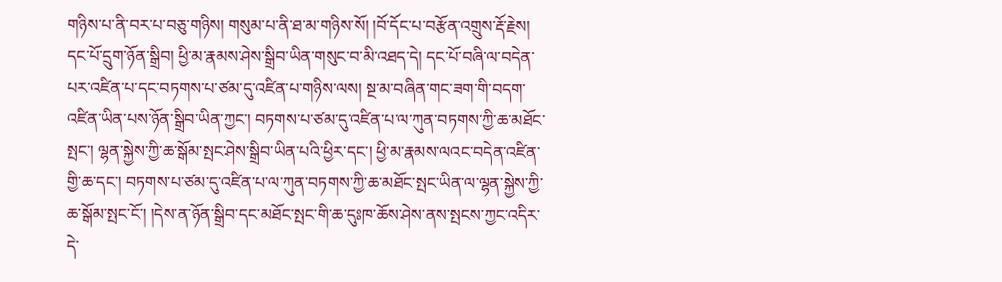གཉིས་པ་ནི་བར་པ་བཅུ་གཉིས། གསུམ་པ་ནི་ཐ་མ་གཉིས་སོ། །བོ་དོང་པ་བརྩོན་འགྲུས་རྡོ་རྗེས། དང་པོ་དྲུག་ཉོན་སྒྲིབ། ཕྱི་མ་རྣམས་ཤེས་སྒྲིབ་ཡིན་གསུང་བ་མི་འཐད་དེ། དང་པོ་བཞི་ལ་བདེན་པར་འཛིན་པ་དང་བཏགས་པ་ཙམ་དུ་འཛིན་པ་གཉིས་ལས། སྔ་མ་བཞིན་གང་ཟག་གི་བདག་འཛིན་ཡིན་པས་ཉོན་སྒྲིབ་ཡིན་ཀྱང་། བཏགས་པ་ཙམ་དུ་འཛིན་པ་ལ་ཀུན་བཏགས་ཀྱི་ཆ་མཐོང་སྤང་། ལྷན་སྐྱེས་ཀྱི་ཆ་སྒོམ་སྤང་ཤེས་སྒྲིབ་ཡིན་པའི་ཕྱིར་དང་། ཕྱི་མ་རྣམས་ལའང་བདེན་འཛིན་གྱི་ཆ་དང་། བཏགས་པ་ཙམ་དུ་འཛིན་པ་ལ་ཀུན་བཏགས་ཀྱི་ཆ་མཐོང་སྤང་ཡིན་ལ་ལྷན་སྐྱེས་ཀྱི་ཆ་སྒོམ་སྤང་ངོ་། །དེས་ན་ཉོན་སྒྲིབ་དང་མཐོང་སྤང་གི་ཆ་དུཿཁ་ཆོས་ཤེས་ནས་སྤངས་ཀྱང་འདིར་དེ་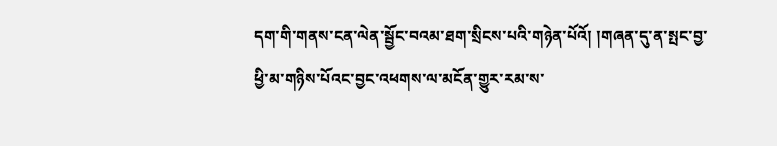དག་གི་གནས་ངན་ལེན་སྦྱོང་བའམ་ཐག་སྲིངས་པའི་གཉེན་པོའོ། །གཞན་དུ་ན་སྤང་བྱ་ཕྱི་མ་གཉིས་པོའང་བྱང་འཕགས་ལ་མངོན་གྱུར་རམ་ས་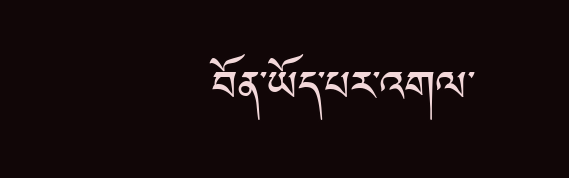བོན་ཡོད་པར་འགལ་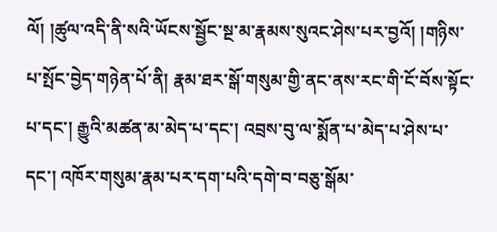ལོ། །ཚུལ་འདི་ནི་སའི་ཡོངས་སྦྱོང་སྔ་མ་རྣམས་སུའང་ཤེས་པར་བྱའོ། །གཉིས་པ་སྤོང་བྱེད་གཉེན་པོ་ནི། རྣམ་ཐར་སྒོ་གསུམ་གྱི་ནང་ནས་རང་གི་ངོ་བོས་སྟོང་པ་དང་། རྒྱུའི་མཚན་མ་མེད་པ་དང་། འབྲས་བུ་ལ་སྨོན་པ་མེད་པ་ཤེས་པ་དང་། འཁོར་གསུམ་རྣམ་པར་དག་པའི་དགེ་བ་བཅུ་སྒོམ་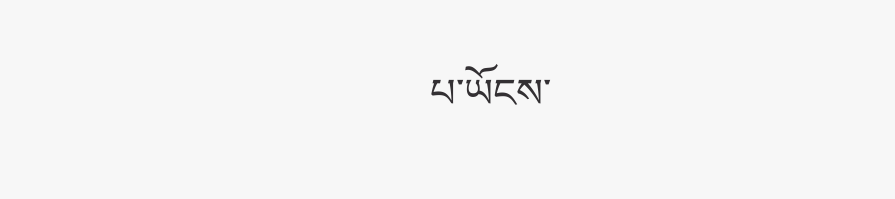པ་ཡོངས་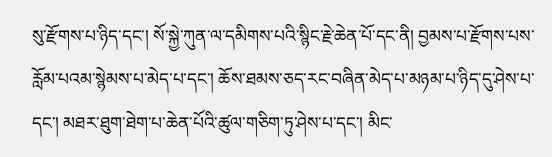སུ་རྫོགས་པ་ཉིད་དང་། སོ་སྐྱེ་ཀུན་ལ་དམིགས་པའི་སྙིང་རྗེ་ཆེན་པོ་དང་ནི། བྱམས་པ་རྫོགས་པས་རློམ་པའམ་སྙེམས་པ་མེད་པ་དང་། ཆོས་ཐམས་ཅད་རང་བཞིན་མེད་པ་མཉམ་པ་ཉིད་དུ་ཤེས་པ་དང་། མཐར་ཐུག་ཐེག་པ་ཆེན་པོའི་ཚུལ་གཅིག་ཏུ་ཤེས་པ་དང་། མིང་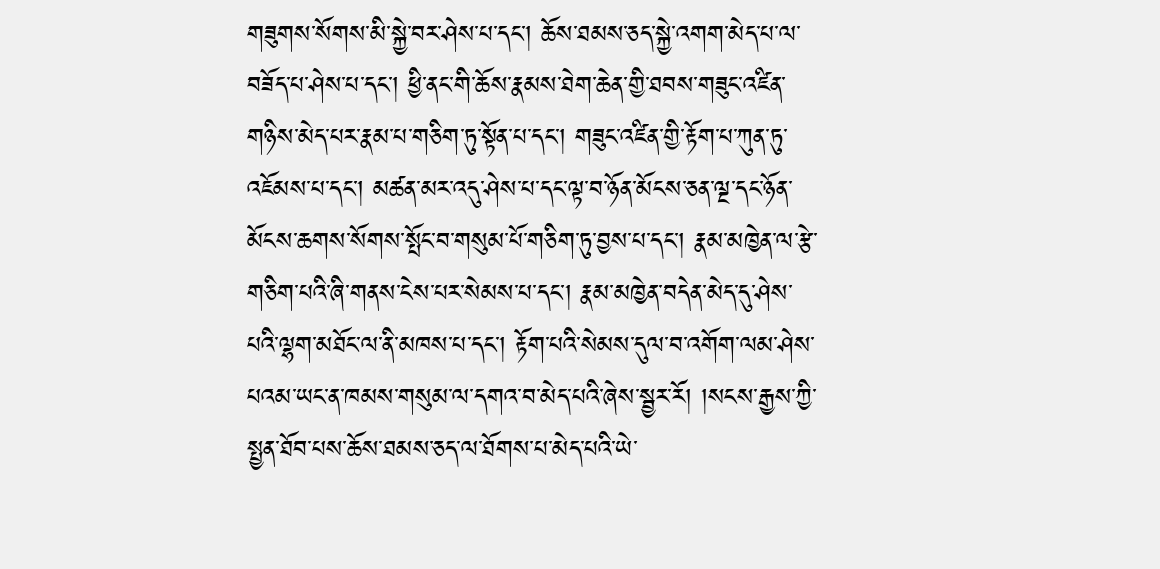གཟུགས་སོགས་མི་སྐྱེ་བར་ཤེས་པ་དང་། ཆོས་ཐམས་ཅད་སྐྱེ་འགག་མེད་པ་ལ་བཟོད་པ་ཤེས་པ་དང་། ཕྱི་ནང་གི་ཆོས་རྣམས་ཐེག་ཆེན་གྱི་ཐབས་གཟུང་འཛིན་གཉིས་མེད་པར་རྣམ་པ་གཅིག་ཏུ་སྟོན་པ་དང་། གཟུང་འཛིན་གྱི་རྟོག་པ་ཀུན་ཏུ་འཇོམས་པ་དང་། མཚན་མར་འདུ་ཤེས་པ་དང་ལྟ་བ་ཉོན་མོངས་ཅན་ལྔ་དང་ཉོན་མོངས་ཆགས་སོགས་སྤོང་བ་གསུམ་པོ་གཅིག་ཏུ་བྱས་པ་དང་། རྣམ་མཁྱེན་ལ་རྩེ་གཅིག་པའི་ཞི་གནས་ངེས་པར་སེམས་པ་དང་། རྣམ་མཁྱེན་བདེན་མེད་དུ་ཤེས་པའི་ལྷག་མཐོང་ལ་ནི་མཁས་པ་དང་། རྟོག་པའི་སེམས་དུལ་བ་འགོག་ལམ་ཤེས་པའམ་ཡང་ན་ཁམས་གསུམ་ལ་དགའ་བ་མེད་པའི་ཞེས་སྦྱར་རོ། །སངས་རྒྱས་ཀྱི་སྤྱན་ཐོབ་པས་ཆོས་ཐམས་ཅད་ལ་ཐོགས་པ་མེད་པའི་ཡེ་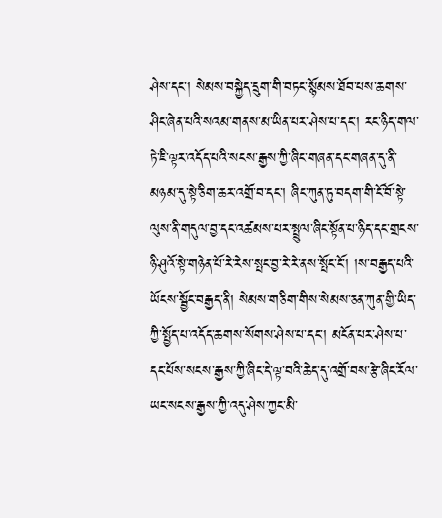ཤེས་དང་། སེམས་བསྐྱེད་དྲུག་གི་བཏང་སྙོམས་ཐོབ་པས་ཆགས་ཤིང་ཞེན་པའི་སའམ་གནས་མ་ཡིན་པར་ཤེས་པ་དང་། རང་ཉིད་གལ་ཏེ་ཇི་ལྟར་འདོད་པའི་སངས་རྒྱས་ཀྱི་ཞིང་གཞན་དང་གཞན་དུ་ནི་མཉམ་དུ་སྟེ་ཅིག་ཆར་འགྲོ་བ་དང་། ཞིང་ཀུན་ཏུ་བདག་གི་ངོ་བོ་སྟེ་ལུས་ནི་གདུལ་བྱ་དང་འཚམས་པར་སྤྲུལ་ཞིང་སྟོན་པ་ཉིད་དང་གྲངས་ཉི་ཤུའོ་སྟེ་གཉེན་པོ་རེ་རེས་སྤང་བྱ་རེ་རེ་ནས་སྤོང་ངོ་། །ས་བརྒྱད་པའི་ཡོངས་སྦྱོང་བརྒྱད་ནི། སེམས་གཅིག་གིས་སེམས་ཅན་ཀུན་གྱི་ཡིད་ཀྱི་སྤྱོད་པ་འདོད་ཆགས་སོགས་ཤེས་པ་དང་། མངོན་པར་ཤེས་པ་དང་པོས་སངས་རྒྱས་ཀྱི་ཞིང་དེ་ལྟ་བའི་ཆེད་དུ་འགྲོ་བས་རྩེ་ཞིང་རོལ་ཡང་སངས་རྒྱས་ཀྱི་འདུ་ཤེས་ཀྱང་མི་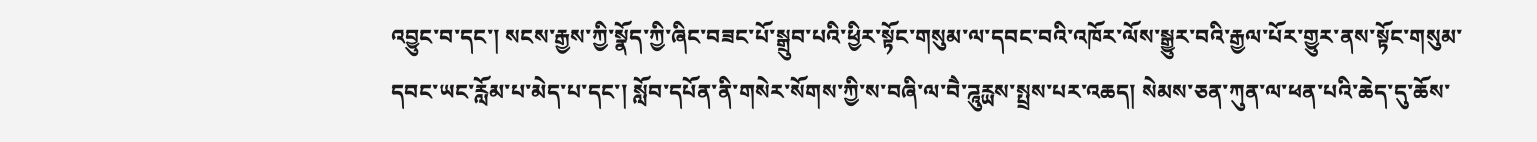འབྱུང་བ་དང་། སངས་རྒྱས་ཀྱི་སྣོད་ཀྱི་ཞིང་བཟང་པོ་སྒྲུབ་པའི་ཕྱིར་སྟོང་གསུམ་ལ་དབང་བའི་འཁོར་ལོས་སྒྱུར་བའི་རྒྱལ་པོར་གྱུར་ནས་སྟོང་གསུམ་དབང་ཡང་རློམ་པ་མེད་པ་དང་། སློབ་དཔོན་ནི་གསེར་སོགས་ཀྱི་ས་བཞི་ལ་བཻ་ཌཱུརྻས་སྤྲས་པར་འཆད། སེམས་ཅན་ཀུན་ལ་ཕན་པའི་ཆེད་དུ་ཆོས་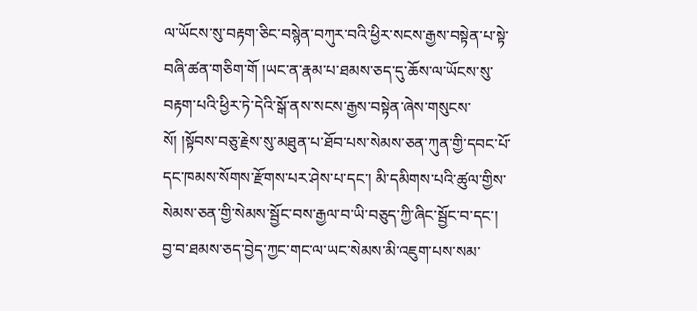ལ་ཡོངས་སུ་བརྟག་ཅིང་བསྙེན་བཀུར་བའི་ཕྱིར་སངས་རྒྱས་བསྟེན་པ་སྟེ་བཞི་ཚན་གཅིག་གོ །ཡང་ན་རྣམ་པ་ཐམས་ཅད་དུ་ཆོས་ལ་ཡོངས་སུ་བརྟག་པའི་ཕྱིར་ཏེ་དེའི་སྒོ་ནས་སངས་རྒྱས་བསྟེན་ཞེས་གསུངས་སོ། །སྟོབས་བཅུ་རྗེས་སུ་མཐུན་པ་ཐོབ་པས་སེམས་ཅན་ཀུན་གྱི་དབང་པོ་དང་ཁམས་སོགས་རྫོགས་པར་ཤེས་པ་དང་། མི་དམིགས་པའི་ཚུལ་གྱིས་སེམས་ཅན་གྱི་སེམས་སྦྱོང་བས་རྒྱལ་བ་ཡི་བཅུད་ཀྱི་ཞིང་སྦྱོང་བ་དང་། བྱ་བ་ཐམས་ཅད་བྱེད་ཀྱང་གང་ལ་ཡང་སེམས་མི་འཇུག་པས་སམ་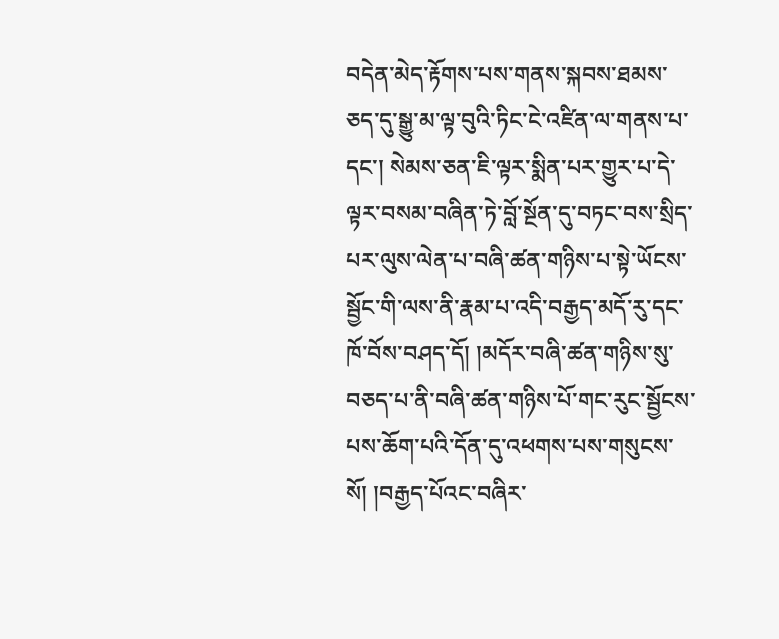བདེན་མེད་རྟོགས་པས་གནས་སྐབས་ཐམས་ཅད་དུ་སྒྱུ་མ་ལྟ་བུའི་ཏིང་ངེ་འཛིན་ལ་གནས་པ་དང་། སེམས་ཅན་ཇི་ལྟར་སྨིན་པར་གྱུར་པ་དེ་ལྟར་བསམ་བཞིན་ཏེ་བློ་སྔོན་དུ་བཏང་བས་སྲིད་པར་ལུས་ལེན་པ་བཞི་ཚན་གཉིས་པ་སྟེ་ཡོངས་སྦྱོང་གི་ལས་ནི་རྣམ་པ་འདི་བརྒྱད་མདོ་རུ་དང་ཁོ་བོས་བཤད་དོ། །མདོར་བཞི་ཚན་གཉིས་སུ་བཅད་པ་ནི་བཞི་ཚན་གཉིས་པོ་གང་རུང་སྦྱོངས་པས་ཆོག་པའི་དོན་དུ་འཕགས་པས་གསུངས་སོ། །བརྒྱད་པོའང་བཞིར་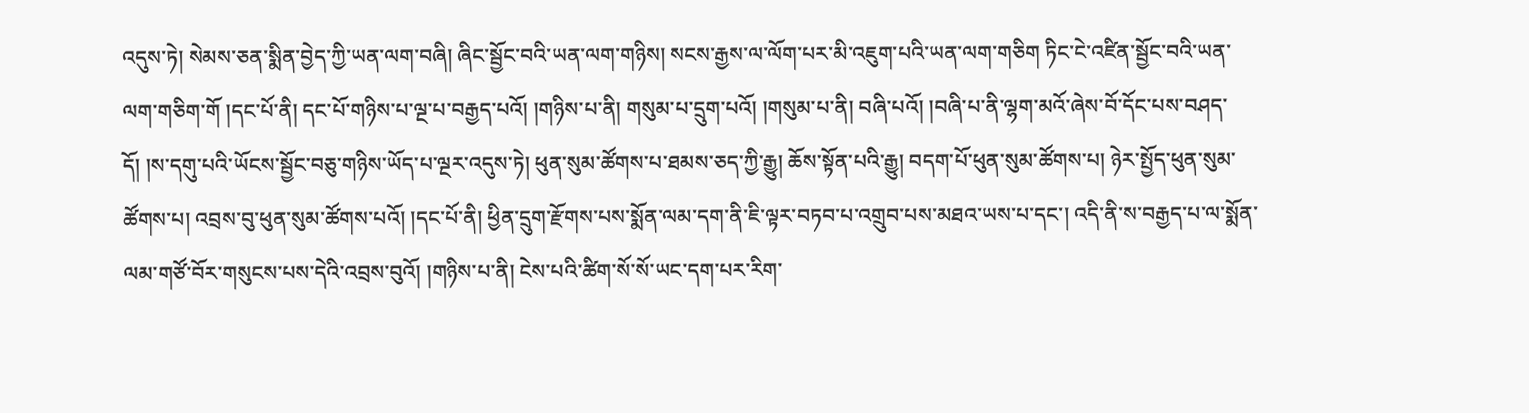འདུས་ཏེ། སེམས་ཅན་སྨིན་བྱེད་ཀྱི་ཡན་ལག་བཞི། ཞིང་སྦྱོང་བའི་ཡན་ལག་གཉིས། སངས་རྒྱས་ལ་ལོག་པར་མི་འཇུག་པའི་ཡན་ལག་གཅིག ཏིང་ངེ་འཛིན་སྦྱོང་བའི་ཡན་ལག་གཅིག་གོ །དང་པོ་ནི། དང་པོ་གཉིས་པ་ལྔ་པ་བརྒྱད་པའོ། །གཉིས་པ་ནི། གསུམ་པ་དྲུག་པའོ། །གསུམ་པ་ནི། བཞི་པའོ། །བཞི་པ་ནི་ལྷག་མའོ་ཞེས་བོ་དོང་པས་བཤད་དོ། །ས་དགུ་པའི་ཡོངས་སྦྱོང་བཅུ་གཉིས་ཡོད་པ་ལྔར་འདུས་ཏེ། ཕུན་སུམ་ཚོགས་པ་ཐམས་ཅད་ཀྱི་རྒྱུ། ཆོས་སྟོན་པའི་རྒྱུ། བདག་པོ་ཕུན་སུམ་ཚོགས་པ། ཉེར་སྤྱོད་ཕུན་སུམ་ཚོགས་པ། འབྲས་བུ་ཕུན་སུམ་ཚོགས་པའོ། །དང་པོ་ནི། ཕྱིན་དྲུག་རྫོགས་པས་སྨོན་ལམ་དག་ནི་ཇི་ལྟར་བཏབ་པ་འགྲུབ་པས་མཐའ་ཡས་པ་དང་། འདི་ནི་ས་བརྒྱད་པ་ལ་སྨོན་ལམ་གཙོ་བོར་གསུངས་པས་དེའི་འབྲས་བུའོ། །གཉིས་པ་ནི། ངེས་པའི་ཚིག་སོ་སོ་ཡང་དག་པར་རིག་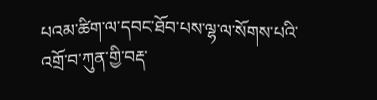པའམ་ཚིག་ལ་དབང་ཐོབ་པས་ལྷ་ལ་སོགས་པའི་འགྲོ་བ་ཀུན་གྱི་བརྡ་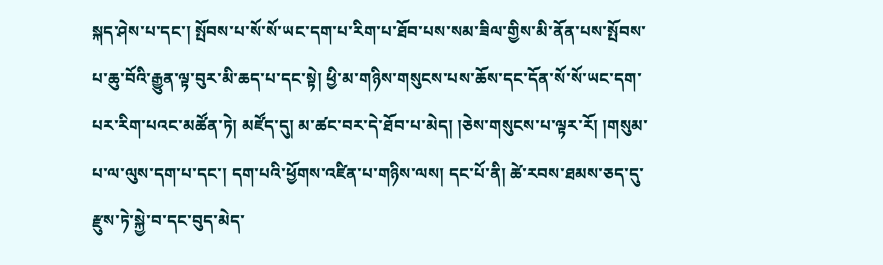སྐད་ཤེས་པ་དང་། སྤོབས་པ་སོ་སོ་ཡང་དག་པ་རིག་པ་ཐོབ་པས་སམ་ཟིལ་གྱིས་མི་ནོན་པས་སྤོབས་པ་ཆུ་བོའི་རྒྱུན་ལྟ་བུར་མི་ཆད་པ་དང་སྟེ། ཕྱི་མ་གཉིས་གསུངས་པས་ཆོས་དང་དོན་སོ་སོ་ཡང་དག་པར་རིག་པའང་མཚོན་ཏེ། མཛོད་དུ། མ་ཚང་བར་དེ་ཐོབ་པ་མེད། །ཅེས་གསུངས་པ་ལྟར་རོ། །གསུམ་པ་ལ་ལུས་དག་པ་དང་། དག་པའི་ཕྱོགས་འཛིན་པ་གཉིས་ལས། དང་པོ་ནི། ཚེ་རབས་ཐམས་ཅད་དུ་རྫུས་ཏེ་སྐྱེ་བ་དང་བུད་མེད་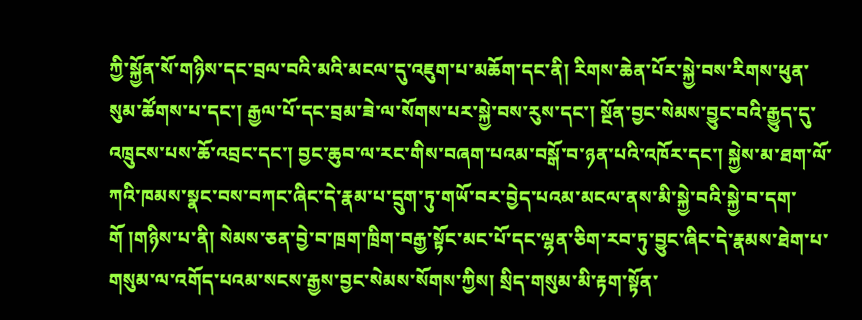ཀྱི་སྐྱོན་སོ་གཉིས་དང་བྲལ་བའི་མའི་མངལ་དུ་འཇུག་པ་མཆོག་དང་ནི། རིགས་ཆེན་པོར་སྐྱེ་བས་རིགས་ཕུན་སུམ་ཚོགས་པ་དང་། རྒྱལ་པོ་དང་བྲམ་ཟེ་ལ་སོགས་པར་སྐྱེ་བས་རུས་དང་། སྔོན་བྱང་སེམས་བྱུང་བའི་རྒྱུད་དུ་འཁྲུངས་པས་ཆོ་འབྲང་དང་། བྱང་ཆུབ་ལ་རང་གིས་བཞག་པའམ་བསྒོ་བ་ཉན་པའི་འཁོར་དང་། སྐྱེས་མ་ཐག་ལོ་ཀའི་ཁམས་སྣང་བས་བཀང་ཞིང་དེ་རྣམ་པ་དྲུག་ཏུ་གཡོ་བར་བྱེད་པའམ་མངལ་ནས་མི་སྐྱེ་བའི་སྐྱེ་བ་དག་གོ །གཉིས་པ་ནི། སེམས་ཅན་བྱེ་བ་ཁྲག་ཁྲིག་བརྒྱ་སྟོང་མང་པོ་དང་ལྷན་ཅིག་རབ་ཏུ་བྱུང་ཞིང་དེ་རྣམས་ཐེག་པ་གསུམ་ལ་འགོད་པའམ་སངས་རྒྱས་བྱང་སེམས་སོགས་ཀྱིས། སྲིད་གསུམ་མི་རྟག་སྟོན་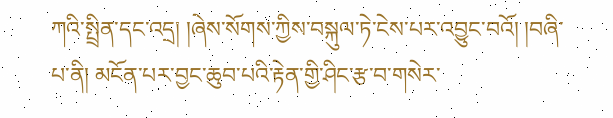ཀའི་སྤྲིན་དང་འདྲ། །ཞེས་སོགས་ཀྱིས་བསྐུལ་ཏེ་ངེས་པར་འབྱུང་བའོ། །བཞི་པ་ནི། མངོན་པར་བྱང་ཆུབ་པའི་རྟེན་གྱི་ཤིང་རྩ་བ་གསེར་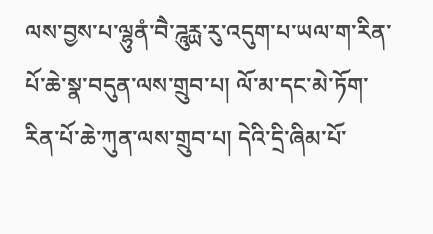ལས་བྱས་པ་ལྷུནཾ་བཻ་ཌཱུརྻ་རུ་འདུག་པ་ཡལ་ག་རིན་པོ་ཆེ་སྣ་བདུན་ལས་གྲུབ་པ། ལོ་མ་དང་མེ་ཏོག་རིན་པོ་ཆེ་ཀུན་ལས་གྲུབ་པ། དེའི་དྲི་ཞིམ་པོ་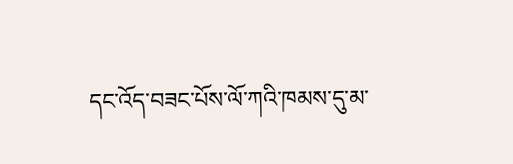དང་འོད་བཟང་པོས་ལོ་ཀའི་ཁམས་དུ་མ་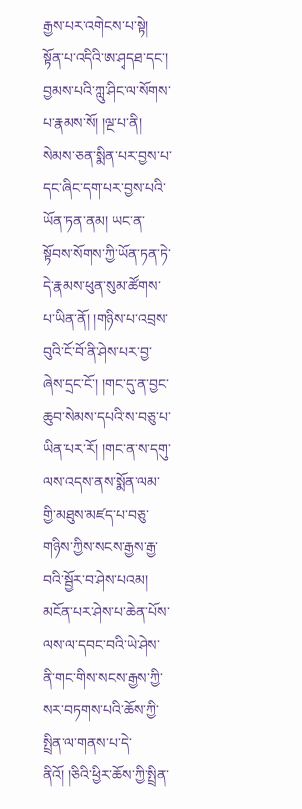རྒྱས་པར་འགེངས་པ་སྟེ། སྟོན་པ་འདིའི་ཨ་ཤྭདཐ་དང་། བྱམས་པའི་ཀླུ་ཤིང་ལ་སོགས་པ་རྣམས་སོ། །ལྔ་པ་ནི། སེམས་ཅན་སྨིན་པར་བྱས་པ་དང་ཞིང་དག་པར་བྱས་པའི་ཡོན་ཏན་ནམ། ཡང་ན་སྟོབས་སོགས་ཀྱི་ཡོན་ཏན་ཏེ་དེ་རྣམས་ཕུན་སུམ་ཚོགས་པ་ཡིན་ནོ། །གཉིས་པ་འབྲས་བུའི་ངོ་བོ་ནི་ཤེས་པར་བྱ་ཞེས་དྲང་ངོ་། །གང་དུ་ན་བྱང་ཆུབ་སེམས་དཔའི་ས་བཅུ་པ་ཡིན་པར་རོ། །གང་ན་ས་དགུ་ལས་འདས་ནས་སྨོན་ལམ་གྱི་མཐུས་མཛད་པ་བཅུ་གཉིས་ཀྱིས་སངས་རྒྱས་རྒྱ་བའི་སྦྱོར་བ་ཤེས་པའམ། མངོན་པར་ཤེས་པ་ཆེན་པོས་ལས་ལ་དབང་བའི་ཡེ་ཤེས་ནི་གང་གིས་སངས་རྒྱས་ཀྱི་སར་བཏགས་པའི་ཆོས་ཀྱི་སྤྲིན་ལ་གནས་པ་དེ་ནིའོ། །ཅིའི་ཕྱིར་ཆོས་ཀྱི་སྤྲིན་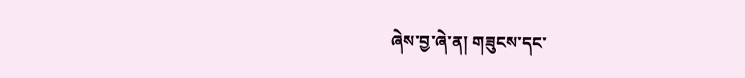ཞེས་བྱ་ཞེ་ན། གཟུངས་དང་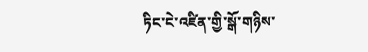ཏིང་ངེ་འཛིན་གྱི་སྒོ་གཉིས་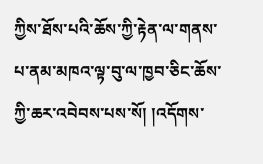ཀྱིས་ཐོས་པའི་ཆོས་ཀྱི་རྟེན་ལ་གནས་པ་ནམ་མཁའ་ལྟ་བུ་ལ་ཁྱབ་ཅིང་ཆོས་ཀྱི་ཆར་འབེབས་པས་སོ། །འདོགས་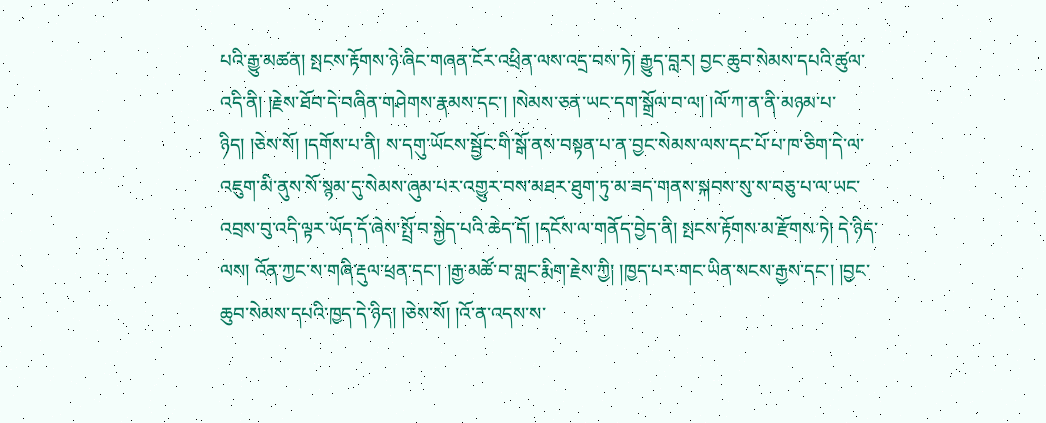པའི་རྒྱུ་མཚན། སྤངས་རྟོགས་ཉེ་ཞིང་གཞན་ངོར་འཕྲིན་ལས་འདྲ་བས་ཏེ། རྒྱུད་བླར། བྱང་ཆུབ་སེམས་དཔའི་ཚུལ་འདི་ནི། །རྗེས་ཐོབ་དེ་བཞིན་གཤེགས་རྣམས་དང་། །སེམས་ཅན་ཡང་དག་སྒྲོལ་བ་ལ། །ལོ་ཀ་ན་ནི་མཉམ་པ་ཉིད། །ཅེས་སོ། །དགོས་པ་ནི། ས་དགུ་ཡོངས་སྦྱོང་གི་སྒོ་ནས་བསྟན་པ་ན་བྱང་སེམས་ལས་དང་པོ་པ་ཁ་ཅིག་དེ་ལ་འཇུག་མི་ནུས་སོ་སྙམ་དུ་སེམས་ཞུམ་པར་འགྱུར་བས་མཐར་ཐུག་ཏུ་མ་ཟད་གནས་སྐབས་སུ་ས་བཅུ་པ་ལ་ཡང་འབྲས་བུ་འདི་ལྟར་ཡོད་དོ་ཞེས་སྤྲོ་བ་སྐྱེད་པའི་ཆེད་དོ། །དངོས་ལ་གནོད་བྱེད་ནི། སྤངས་རྟོགས་མ་རྫོགས་ཏེ། དེ་ཉིད་ལས། འོན་ཀྱང་ས་གཞི་རྡུལ་ཕྲན་དང་། །རྒྱ་མཚོ་བ་གླང་རྨིག་རྗེས་ཀྱི། །ཁྱད་པར་གང་ཡིན་སངས་རྒྱས་དང་། །བྱང་ཆུབ་སེམས་དཔའི་ཁྱད་དེ་ཉིད། །ཅེས་སོ། །འོ་ན་འདས་ས་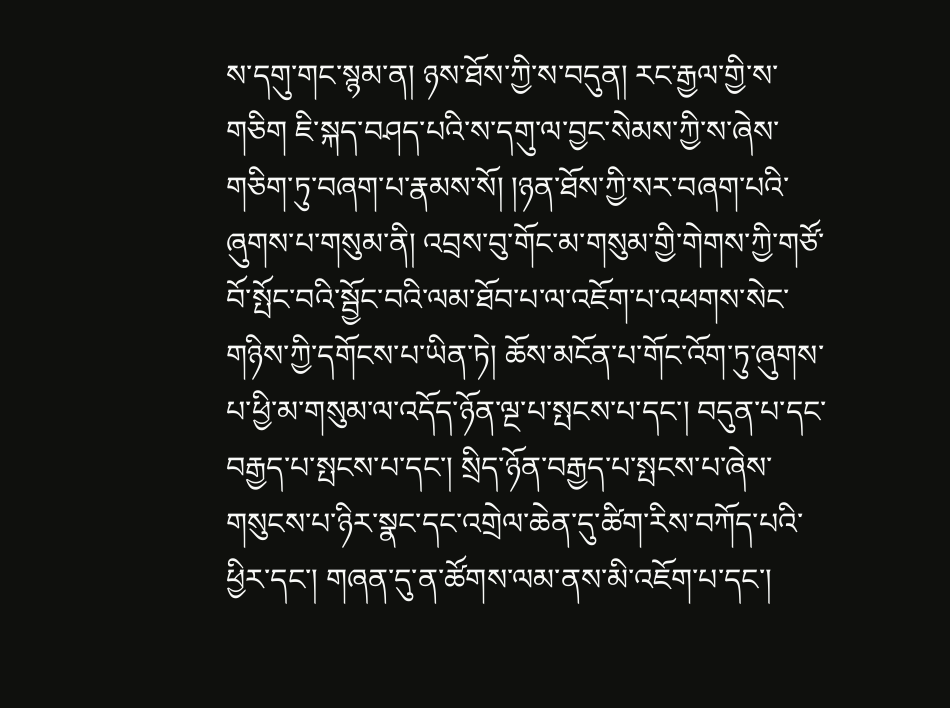ས་དགུ་གང་སྙམ་ན། ཉས་ཐོས་ཀྱི་ས་བདུན། རང་རྒྱལ་གྱི་ས་གཅིག ཇི་སྐད་བཤད་པའི་ས་དགུ་ལ་བྱང་སེམས་ཀྱི་ས་ཞེས་གཅིག་ཏུ་བཞག་པ་རྣམས་སོ། །ཉན་ཐོས་ཀྱི་སར་བཞག་པའི་ཞུགས་པ་གསུམ་ནི། འབྲས་བུ་གོང་མ་གསུམ་གྱི་གེགས་ཀྱི་གཙོ་བོ་སྤོང་བའི་སྦྱོང་བའི་ལམ་ཐོབ་པ་ལ་འཇོག་པ་འཕགས་སེང་གཉིས་ཀྱི་དགོངས་པ་ཡིན་ཏེ། ཆོས་མངོན་པ་གོང་འོག་ཏུ་ཞུགས་པ་ཕྱི་མ་གསུམ་ལ་འདོད་ཉོན་ལྔ་པ་སྤངས་པ་དང་། བདུན་པ་དང་བརྒྱད་པ་སྤངས་པ་དང་། སྲིད་ཉོན་བརྒྱད་པ་སྤངས་པ་ཞེས་གསུངས་པ་ཉིར་སྣང་དང་འགྲེལ་ཆེན་དུ་ཚིག་རིས་བཀོད་པའི་ཕྱིར་དང་། གཞན་དུ་ན་ཚོགས་ལམ་ནས་མི་འཇོག་པ་དང་།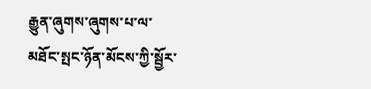རྒྱུན་ཞུགས་ཞུགས་པ་ལ་མཐོང་སྤང་ཉོན་མོངས་ཀྱི་སྦྱོར་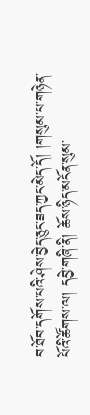བ་ཐོབ་དགོས་པའི་ཤེས་བྱེད་ཅུང་ཟད་ཀྱང་མེད་དོ། །གསུམ་པ་གཉེན་པོའི་ཚོགས་ལ། དབྱེ་གཞི་ནི། ཆོས་ཉིད་མངོན་སུམ་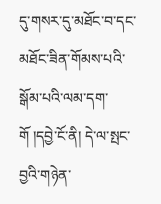དུ་གསར་དུ་མཐོང་བ་དང་མཐོང་ཟིན་གོམས་པའི་སྒོམ་པའི་ལམ་དག་གོ །དབྱེ་ངོ་ནི། དེ་ལ་སྤང་བྱའི་གཉེན་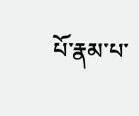པོ་རྣམ་པ་